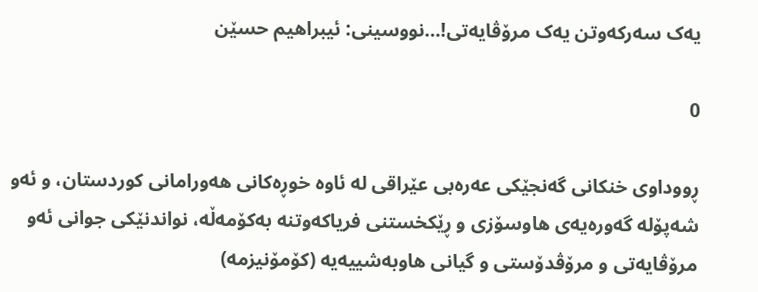یەک سەرکەوتن یەک مرۆڤایەتی!…نووسینی: ئیبراهیم حسێن

0

ڕووداوی خنکانی گەنجێکی عەرەبی عێراقی لە ئاوە خوڕەکانی هەورامانی کوردستان، و ئەو شەپۆلە گەورەیەی هاوسۆزی و ڕێکخستنی فریاکەوتنە بەکۆمەڵە، نواندنێکی جوانی ئەو مرۆڤایەتی و مرۆڤدۆستی و گیانی هاوبەشییەیە (کۆمۆنیزمە)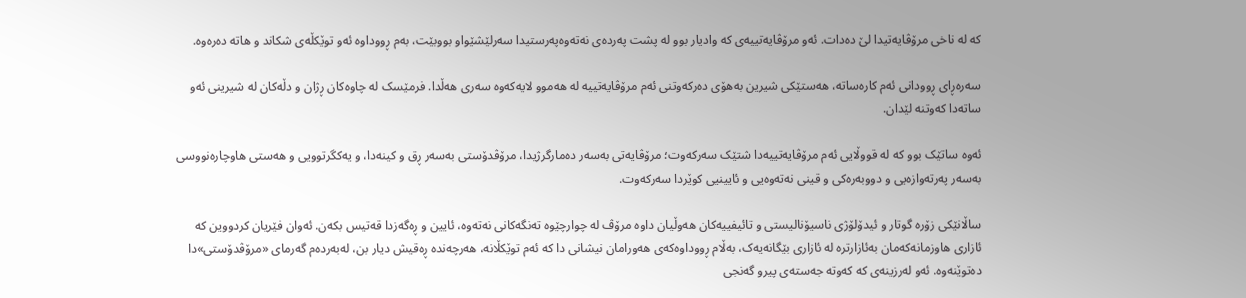کە لە ناخی مرۆڤایەتیدا لێ دەدات. ئەو مرۆڤایەتییەی کە وادیار بوو لە پشت پەردەی نەتەوەپەرستیدا سەرلێشێواو بووبێت، بەم ڕووداوە ئەو توێکڵەی شکاند و هاتە دەرەوە.

سەرەڕای ڕوودانی ئەم کارەساتە، هەستێکی شیرین بەهۆی دەرکەوتنی ئەم مرۆڤایەتییە لە هەموو لایەکەوە سەری هەڵدا. فرمێسک لە چاوەکان ڕژان و دڵەکان لە شیرینی ئەو ساتەدا کەوتنە لێدان.

ئەوە ساتێک بوو کە لە قووڵایی ئەم مرۆڤایەتییەدا شتێک سەرکەوت؛ مرۆڤایەتی بەسەر دەمارگرژیدا، مرۆڤدۆستی بەسەر ڕق و کینەدا، و یەکگرتوویی و هەستی هاوچارەنووسی بەسەر پەرتەوازەیی و دووبەرەکی و قینی نەتەوەیی و ئایینیی کوێردا سەرکەوت.

ساڵانێکی زۆرە گوتار و ئیدۆلۆژی ناسیۆنالیستی و تائیفییەکان هەوڵیان داوە مرۆڤ لە چوارچێوە تەنگەکانی نەتەوە، ئایین و ڕەگەزدا قەتیس بکەن. ئەوان فێریان کردووین کە ئازاری هاوزمانەکەمان بەئازارترە لە ئازاری بێگانەیەک، بەڵام ڕووداوەکەی هەورامان نیشانی دا کە ئەم توێکڵانە، هەرچەندە ڕەقیش دیار بن، لەبەردەم گەرمای «مرۆڤدۆستی»دا دەتوێنەوە. ئەو لەرزینەی کە کەوتە جەستەی پیرو گەنجی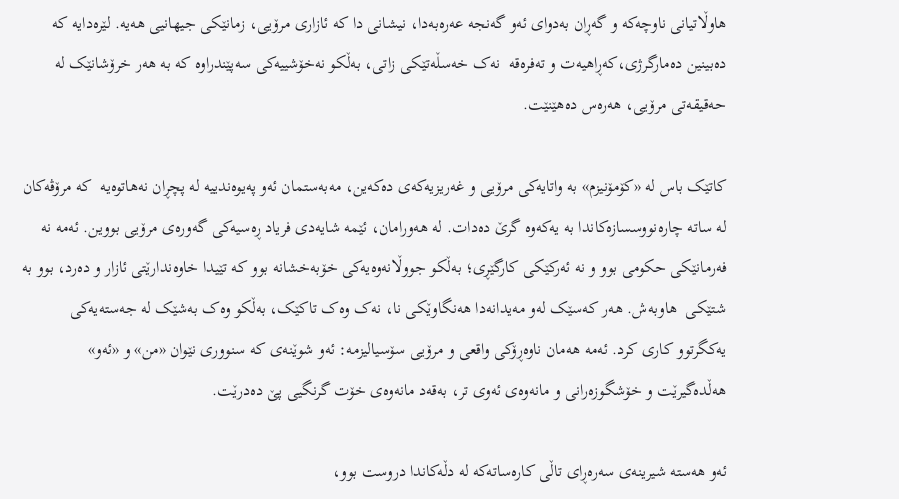هاوڵاتیانی ناوچەکە و گەڕان بەدوای ئەو گەنجە عەرەبەدا، نیشانی دا کە ئازاری مرۆیی، زمانێکی جیهانیی هەیە. لێرەدایە کە دەبینین دەمارگرژی،کەڕاهیەت و تەفرەقە  نەک خەسڵەتێکی زاتی، بەڵکو نەخۆشییەکی سەپێندراوە کە بە هەر خرۆشانێک لە حەقیقەتی مرۆیی، هەرەس دەهێنێت.

کاتێک باس لە «کۆمۆنیزم» بە واتایەکی مرۆیی و غەریزیەکەی دەکەین، مەبەستمان ئەو پەیوەندییە لە پچڕان نەهاتوەیە  کە مرۆڤەکان لە ساتە چارەنووسسازەکاندا بە یەکەوە گرێ دەدات. لە هەورامان، ئێمە شایەدی فریاد ڕەسیەکی گەورەی مرۆیی بووین. ئەمە نە فەرمانێکی حکومی بوو و نە ئەرکێکی کارگێڕی؛ بەڵکو جووڵانەوەیەکی خۆبەخشانە بوو کە تێیدا خاوەندارێتی ئازار و دەرد، بوو بە شتێکی  هاوبەش. هەر کەسێک لەو مەیدانەدا هەنگاوێکی نا، نەک وەک تاکێک، بەڵکو وەک بەشێک لە جەستەیەکی یەکگرتوو کاری کرد. ئەمە هەمان ناوەڕۆکی واقعی و مرۆیی سۆسیالیزمە: ئەو شوێنەی کە سنووری نێوان «من» و «ئەو» هەڵدەگیرێت و خۆشگوزەرانی و مانەوەی ئەوی تر، بەقەد مانەوەی خۆت گرنگیی پێ دەدرێت.

ئەو هەستە شیرینەی سەرەڕای تاڵی کارەساتەکە لە دڵەکاندا دروست بوو،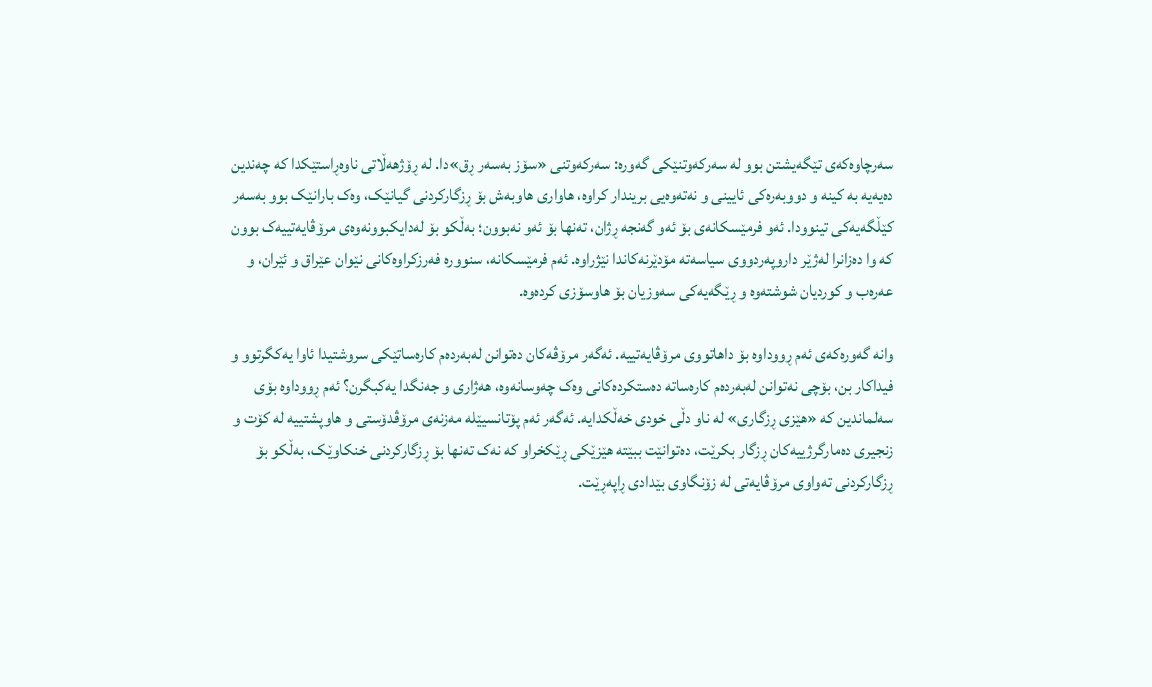سەرچاوەکەی تێگەیشتن بوو لە سەرکەوتنێکی گەورە: سەرکەوتنی «سۆز بەسەر ڕق»دا. لە ڕۆژهەڵاتی ناوەڕاستێکدا کە چەندین دەیەیە بە کینە و دووبەرەکی ئایینی و نەتەوەیی بریندار کراوە، هاواری هاوبەش بۆ ڕزگارکردنی گیانێک، وەک بارانێک بوو بەسەر کێڵگەیەکی تینوودا. ئەو فرمێسکانەی بۆ ئەو گەنجە ڕژان، تەنها بۆ ئەو نەبوون؛ بەڵکو بۆ لەدایکبوونەوەی مرۆڤایەتییەک بوون کە وا دەزانرا لەژێر داروپەردووی سیاسەتە مۆدێرنەکاندا نێژراوە. ئەم فرمێسکانە، سنوورە فەرزکراوەکانی نێوان عێراق و ئێران، و عەرەب و کوردیان شوشتەوە و ڕێگەیەکی سەوزیان بۆ هاوسۆزی کردەوە.

وانە گەورەکەی ئەم ڕووداوە بۆ داهاتووی مرۆڤایەتییە. ئەگەر مرۆڤەکان دەتوانن لەبەردەم کارەساتێکی سروشتیدا ئاوا یەکگرتوو و فیداکار بن، بۆچی نەتوانن لەبەردەم کارەساتە دەستکردەکانی وەک چەوسانەوە، هەژاری و جەنگدا یەکبگرن؟ ئەم ڕووداوە بۆی سەلماندین کە «هێزی ڕزگاری» لە ناو دڵی خودی خەڵکدایە. ئەگەر ئەم پۆتانسیێلە مەزنەی مرۆڤدۆستی و هاوپشتییە لە کۆت و زنجیری دەمارگرژییەکان ڕزگار بکرێت، دەتوانێت ببێتە هێزێکی ڕێکخراو کە نەک تەنها بۆ ڕزگارکردنی خنکاوێک، بەڵکو بۆ ڕزگارکردنی تەواوی مرۆڤایەتی لە زۆنگاوی بێدادی ڕاپەڕێت.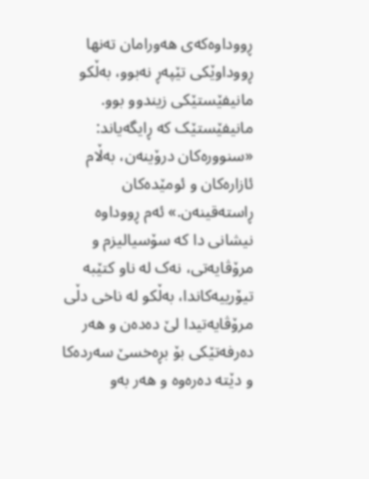ڕووداوەکەی هەورامان تەنها ڕووداوێکی تێپەڕ نەبوو، بەڵکو مانیفێستێکی زیندوو بوو. مانیفێستێک کە ڕایگەیاند: «سنوورەکان درۆینەن، بەڵام ئازارەکان و ئومێدەکان ڕاستەقینەن.» ئەم ڕووداوە نیشانی دا کە سۆسیالیزم و مرۆڤایەتی، نەک لە ناو کتێبە تیۆرییەکاندا، بەڵکو لە ناخی دڵی مرۆڤایەتیدا لێ دەدەن و هەر دەرفەتێکی بۆ بڕەخسێ سەردەکا و دێتە دەرەوە و هەر بەو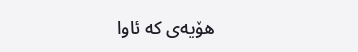هۆیەی که ئاوا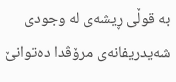بە قوڵی ڕیشەی لە وجودی شەیدریفانەی مرۆڤدا دەتوانێ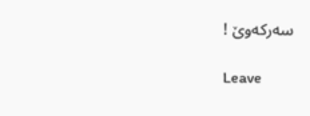سەرکەوێ !

Leave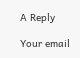A Reply

Your email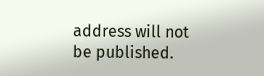address will not be published.